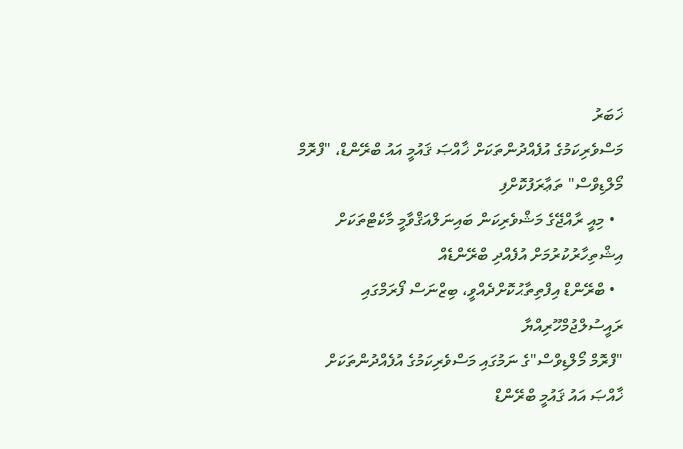ޚަބަރު
މަސްވެރިކަމުގެ އުފެއްދުންތަކަށް ޚާއްޞަ ޤައުމީ އައު ބްރޭންޑް، "ފްރޮމް މޯލްޑިވްސް" ތަޢާރަފުކޮށްފި
  • މިއީ ރާއްޖޭގެ މަޝްވެރިކަން ބައިނަލްއަޤްވާމީ މާކެޓްތަކަށް އިޝްތިހާރުކުރުމަށް އުފެއްދި ބްރޭންޑެއް
  • ބްރޭންޑް އިފްތިތާޙުކޮށްދެއްވީ، ބިޒްނަސް ފޯރަމްގައި ރައީސުލްޖުމްހޫރިއްޔާ
"ފްރޮމް މޯލްޑިވްސް"ގެ ނަމުގައި މަސްވެރިކަމުގެ އުފެއްދުންތަކަށް ޚާއްޞަ އައު ޤައުމީ ބްރޭންޑް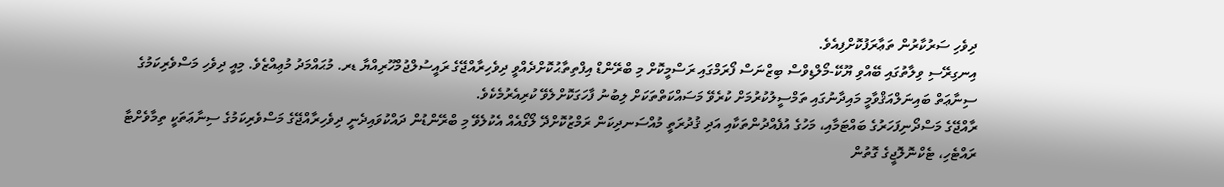ދިވެހި ސަރުކާރުން ތަޢާރަފުކޮށްފިއެވެ.
އިނގިރޭސި ވިލާތުގައި ބޭއްވި ޔޫކޭ-މޯލްޑިވްސް ބިޒްނަސް ފޯރަމްގައި ރަސްމީކޮށް މި ބްރޭންޑް އިފްތިތާޙުކޮށްދެއްވީ ދިވެހިރާއްޖޭގެ ރައީސުލްޖުމްހޫރިއްޔާ ޑރ. މުޙައްމަދު މުޢިއްޒެވެ. މިއީ ދިވެހި މަސްވެރިކަމުގެ ސިނާޢަތް ބައިނަލްއަޤްވާމީ މައިދާނުގައި ތަމްސީލުކުރުމަށް ކުރެވޭ މަސައްކަތްތަކަށް ލިބުނު ފާހަގަކޮށްލެވޭ ކުރިއެރުމެކެވެ.
ރާއްޖޭގެ މަސްދޯނިފަހަރުގެ ބައްޓަމާއި، މަހުގެ އުފެއްދުންތަކާއި އަދި ޤުދުރަތީ މުއްސަނދިކަން ރަމްޒުކޮށްދޭ ލޯގޯއެއް އެކުލެވޭ މި ބްރޭންޑުން ދައްކުވައިދެނީ ދިވެހިރާއްޖޭގެ މަސްވެރިކަމުގެ ސިނާޢަތަކީ ތިމާވެށްޓާ ރައްޓެހި، ޓެކްނޮލޮޖީގެ ގޮތުން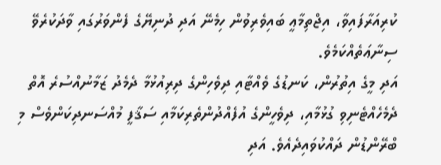ކުރިއަރާފައިވާ، އިޖްތިމާޢީ ބައިވެރިވުން ހިމެނޭ އަދި ދުނިޔޭގެ ފެންވަރުގައި ވާދަކުރެވޭ ސިނާޢަތެއްކަމެވެ.
އަދި މީގެ އިތުރުން، ކަނޑުގެ ވެއްޓާއި ދިވެހިންގެ ދިރިއުޅުމާ ދެމެދު ޒަމާނުއްސުރެ އޮތް ދެމެހެއްޓެނިވި ގުޅުމާއި، ދިވެހީންގެ އުފެއްދުންތެރިކަމާއި ސަޤާފީ މުއްސަނދިކަންވެސް މި ބްރޭންޑުން ދައްކުވައިދެއެވެ. އަދި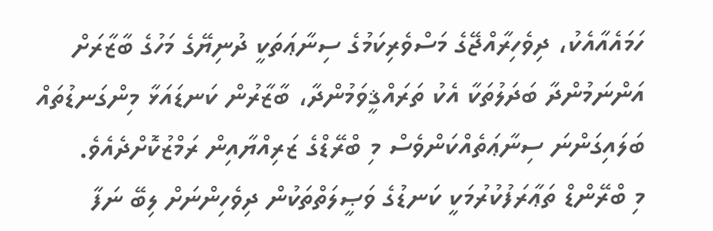ހަމައެއާއެކު، ދިވެހިރާއްޖޭގެ މަސްވެރިކަމުގެ ސިނާޢަތަކީ ދުނިޔޭގެ މަހުގެ ބާޒާރަށް އަންނަމުންދާ ބަދަލުތަކާ އެކު ތަރައްޤީވަމުންދާ، ބާޒާރުން ކަނޑައަޅާ މިންގަނޑުތައް ބަލައިގަންނަ ސިނާޢަތެއްކަންވެސް މި ބްރޭޑްގެ ޒަރިއްޔާއިން ރަމްޒުކޮށްދެއެވެ.
މި ބްރޭންޑް ތަޢާރަފުކުރުމަކީ ކަނޑުގެ ވަޞީލަތްތަކުން ދިވެހިންނަށް ލިބޭ ނަފާ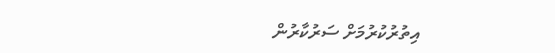އިތުރުކުރުމަށް ސަރުކާރުން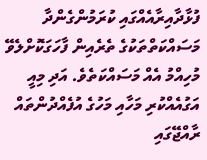ފުޅާދާއިރާއެއްގައި ކުރަމުންގެންދާ މަސައްކަތްތަކުގެ ތެރެއިން ފާހަގަކޮށްލެވޭ މުހިއްމު އެއް މަސައްކަތެވެ. އަދި މިއީ އަގުއެއްކުރި މަހާއި މަހުގެ އުފެއްދުންތައް ރާއްޖޭގައި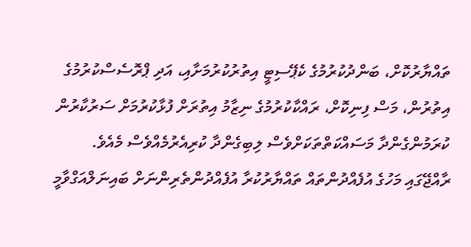ތައްޔާރުކޮށް، ބަންދުކުރުމުގެ ކެޕޭސިޓީ އިތުރުކުރުމަށާއި، އަދި ޕްރޮސެސްކުރުމުގެ އިތުރުން، މަސް ފިނިކޮށް، ރައްކާކުރުމުގެ ނިޒާމު އިތުރަށް ފުޅާކުރުމަށް ސަރުކާރުން ކުރަމުންގެންދާ މަސައްކަތްތަކަށްވެސް ލިބިގެންދާ ކުރިއެރުމެއްވެސް މެއެވެ.
ރާއްޖޭގައި މަހުގެ އުފެއްދުންތައް ތައްޔާރުކުރާ އުފެއްދުންތެރިންނަށް ބައިނަލްއަގްވާމީ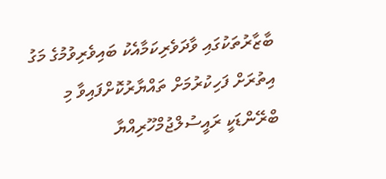ބާޒާރުތަކުގައި ވާދަވެރިކަމާއެކު ބައިވެރިވުމުގެ މަގު އިތުރަށް ފަހިކުރުމަށް ތައްޔާރުކޮށްފައިވާ މި ބްރޭންޑަކީ ރައީސުލްޖުމްހޫރިއްޔާ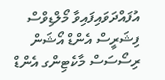އުފައްދަވައިފައިވާ މޯލްޑިވްސް ފިޝަރީސް އެންޑް އޯޝަން ރިސޯސަސް މާކެޓިންގ އެންޑް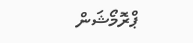ޕްރޮމޯޝަން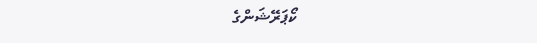ކޯޕަރޭޝަންގެ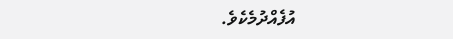އުފެއްދުމެކެވެ.